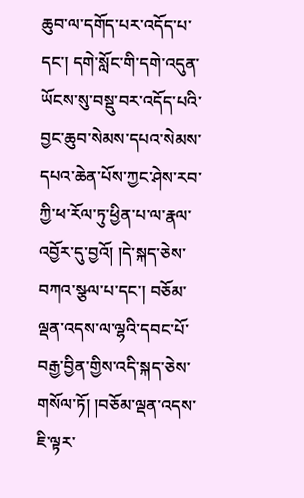ཆུབ་ལ་དགོད་པར་འདོད་པ་དང་། དགེ་སློང་གི་དགེ་འདུན་ཡོངས་སུ་བསྡུ་བར་འདོད་པའི་བྱང་ཆུབ་སེམས་དཔའ་སེམས་དཔའ་ཆེན་པོས་ཀྱང་ཤེས་རབ་ཀྱི་ཕ་རོལ་ཏུ་ཕྱིན་པ་ལ་རྣལ་འབྱོར་དུ་བྱའོ། །དེ་སྐད་ཅེས་བཀའ་སྩལ་པ་དང་། བཅོམ་ལྡན་འདས་ལ་ལྷའི་དབང་པོ་བརྒྱ་བྱིན་གྱིས་འདི་སྐད་ཅེས་གསོལ་ཏོ། །བཅོམ་ལྡན་འདས་ཇི་ལྟར་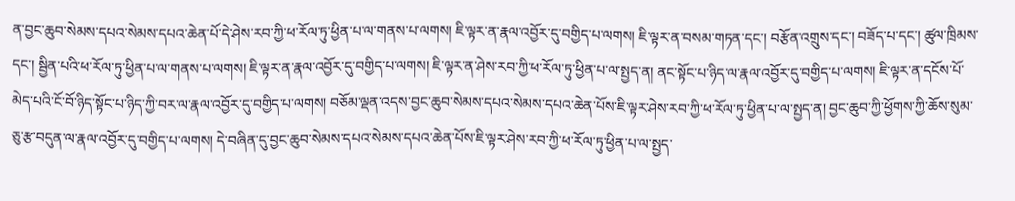ན་བྱང་ཆུབ་སེམས་དཔའ་སེམས་དཔའ་ཆེན་པོ་དེ་ཤེས་རབ་ཀྱི་ཕ་རོལ་ཏུ་ཕྱིན་པ་ལ་གནས་པ་ལགས། ཇི་ལྟར་ན་རྣལ་འབྱོར་དུ་བགྱིད་པ་ལགས། ཇི་ལྟར་ན་བསམ་གཏན་དང་། བརྩོན་འགྲུས་དང་། བཟོད་པ་དང་། ཚུལ་ཁྲིམས་དང་། སྦྱིན་པའི་ཕ་རོལ་ཏུ་ཕྱིན་པ་ལ་གནས་པ་ལགས། ཇི་ལྟར་ན་རྣལ་འབྱོར་དུ་བགྱིད་པ་ལགས། ཇི་ལྟར་ན་ཤེས་རབ་ཀྱི་ཕ་རོལ་ཏུ་ཕྱིན་པ་ལ་སྤྱད་ན། ནང་སྟོང་པ་ཉིད་ལ་རྣལ་འབྱོར་དུ་བགྱིད་པ་ལགས། ཇི་ལྟར་ན་དངོས་པོ་མེད་པའི་ངོ་བོ་ཉིད་སྟོང་པ་ཉིད་ཀྱི་བར་ལ་རྣལ་འབྱོར་དུ་བགྱིད་པ་ལགས། བཅོམ་ལྡན་འདས་བྱང་ཆུབ་སེམས་དཔའ་སེམས་དཔའ་ཆེན་པོས་ཇི་ལྟར་ཤེས་རབ་ཀྱི་ཕ་རོལ་ཏུ་ཕྱིན་པ་ལ་སྤྱད་ན། བྱང་ཆུབ་ཀྱི་ཕྱོགས་ཀྱི་ཆོས་སུམ་ཅུ་རྩ་བདུན་ལ་རྣལ་འབྱོར་དུ་བགྱིད་པ་ལགས། དེ་བཞིན་དུ་བྱང་ཆུབ་སེམས་དཔའ་སེམས་དཔའ་ཆེན་པོས་ཇི་ལྟར་ཤེས་རབ་ཀྱི་ཕ་རོལ་ཏུ་ཕྱིན་པ་ལ་སྤྱད་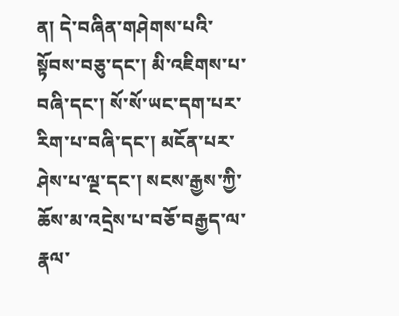ན། དེ་བཞིན་གཤེགས་པའི་སྟོབས་བཅུ་དང་། མི་འཇིགས་པ་བཞི་དང་། སོ་སོ་ཡང་དག་པར་རིག་པ་བཞི་དང་། མངོན་པར་ཤེས་པ་ལྔ་དང་། སངས་རྒྱས་ཀྱི་ཆོས་མ་འདྲེས་པ་བཅོ་བརྒྱད་ལ་རྣལ་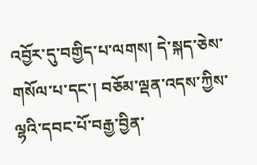འབྱོར་དུ་བགྱིད་པ་ལགས། དེ་སྐད་ཅེས་གསོལ་པ་དང་། བཅོམ་ལྡན་འདས་ཀྱིས་ལྷའི་དབང་པོ་བརྒྱ་བྱིན་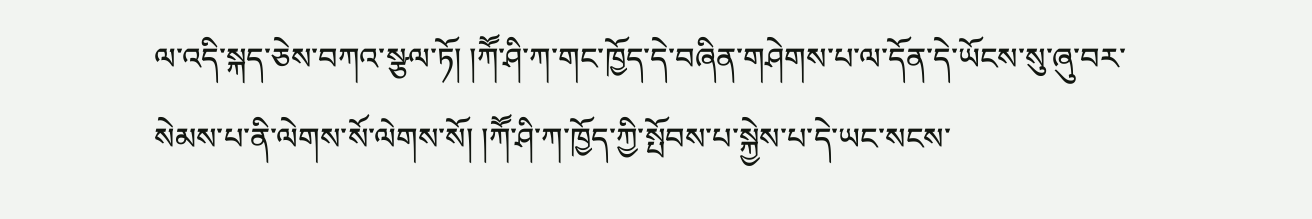ལ་འདི་སྐད་ཅེས་བཀའ་སྩལ་ཏོ། །ཀཽ་ཤི་ཀ་གང་ཁྱོད་དེ་བཞིན་གཤེགས་པ་ལ་དོན་དེ་ཡོངས་སུ་ཞུ་བར་སེམས་པ་ནི་ལེགས་སོ་ལེགས་སོ། །ཀཽ་ཤི་ཀ་ཁྱོད་ཀྱི་སྤོབས་པ་སྐྱེས་པ་དེ་ཡང་སངས་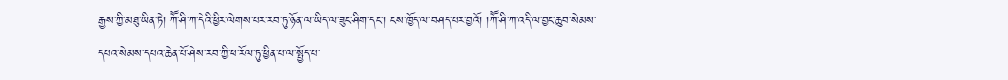རྒྱས་ཀྱི་མཐུ་ཡིན་ཏེ། ཀཽ་ཤི་ཀ་དེའི་ཕྱིར་ལེགས་པར་རབ་ཏུ་ཉོན་ལ་ཡིད་ལ་ཟུང་ཤིག་དང་། ངས་ཁྱོད་ལ་བཤད་པར་བྱའོ། །ཀཽ་ཤི་ཀ་འདི་ལ་བྱང་ཆུབ་སེམས་དཔའ་སེམས་དཔའ་ཆེན་པོ་ཤེས་རབ་ཀྱི་ཕ་རོལ་ཏུ་ཕྱིན་པ་ལ་སྤྱོད་པ་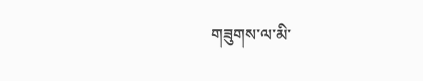གཟུགས་ལ་མི་